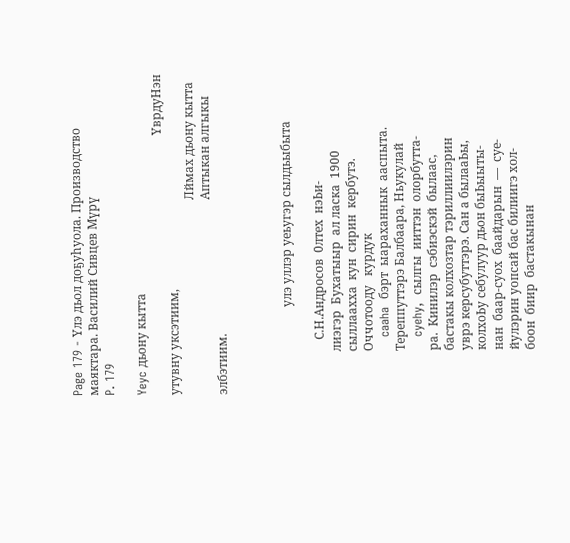Page 179 - Үлэ дьол доҕуһуола. Производство маяктара. Василий Сивцев Мүрү
P. 179

Yeyc дьону кытта
                                                                 YврдуНэн утувну уксэтиим,
                                                                 Лймах дьону кытта
                                                                 Аптыкан алгыкы элбэтиим.



                             улэ уллэр уеьугэр сылдьыбыта

                  С.Н.Андросов  0лтех  нэЬи-
              лиэгэр  Бухатыыр  ал ласка  1900
              сыллаахха  кун  сирин  кербутэ.
              Оччотооду   курдук
              caaha  бэрт  ыараханнык  ааспыта.
              Тереппуттэрэ Балбаара, Ньукулай
              cyehy,  сылгы  ииттэн  олорбутта-
              ра.  Кинилэр  сэбиэскэй  былаас,
              бастакы колхозтар тэриллиилэрин
              уврэ керсубуттэрэ. Сан а былааЬы,
              колхоЬу себулуур дьон быЬыыты-
              нан  баар-суох  баайдарын  —  суе-
              йулэрин уопсай бас билиигэ хол-
              боон  биир  бастакынан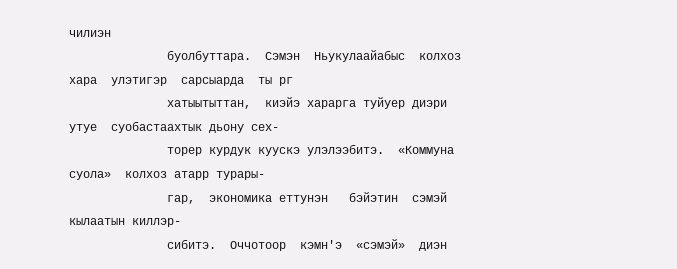чилиэн
              буолбуттара.  Сэмэн  Ньукулаайабыс  колхоз  хара  улэтигэр  сарсыарда  ты рг
              хатыытыттан,  киэйэ харарга туйуер диэри  утуе  суобастаахтык дьону сех-
              торер курдук куускэ улэлээбитэ.  «Коммуна суола»  колхоз атарр турары-
              гар,  экономика еттунэн   бэйэтин  сэмэй  кылаатын киллэр-
              сибитэ.  Оччотоор  кэмн'э  «сэмэй»  диэн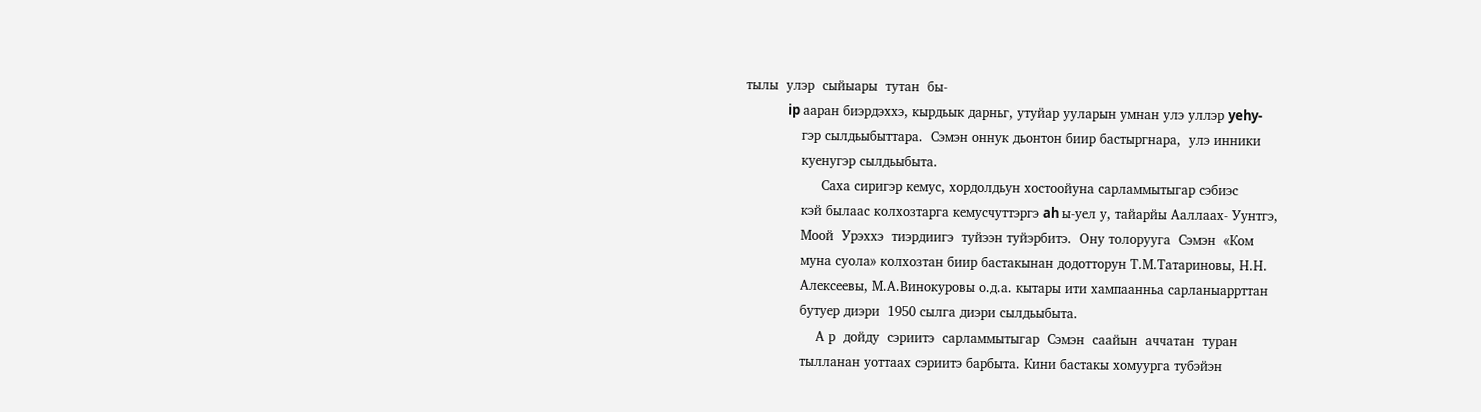тылы  улэр  сыйыары  тутан  бы-
              ip ааран биэрдэххэ, кырдьык дарньг, утуйар ууларын умнан улэ уллэр yehy-
              гэр сылдьыбыттара.  Сэмэн оннук дьонтон биир бастыргнара,  улэ инники
              куенугэр сылдьыбыта.
                   Саха сиригэр кемус, хордолдьун хостоойуна сарламмытыгар сэбиэс
              кэй былаас колхозтарга кемусчуттэргэ ah ы-уел у, тайарйы Ааллаах- Уунтгэ,
              Моой  Урэххэ  тиэрдиигэ  туйээн туйэрбитэ.  Ону толорууга  Сэмэн  «Ком
              муна суола» колхозтан биир бастакынан додотторун Т.М.Татариновы, Н.Н.
              Алексеевы, М.А.Винокуровы о.д.а. кытары ити хампаанньа сарланыаррттан
              бутуер диэри  1950 сылга диэри сылдьыбыта.
                  А р  дойду  сэриитэ  сарламмытыгар  Сэмэн  саайын  аччатан  туран
              тылланан уоттаах сэриитэ барбыта. Кини бастакы хомуурга тубэйэн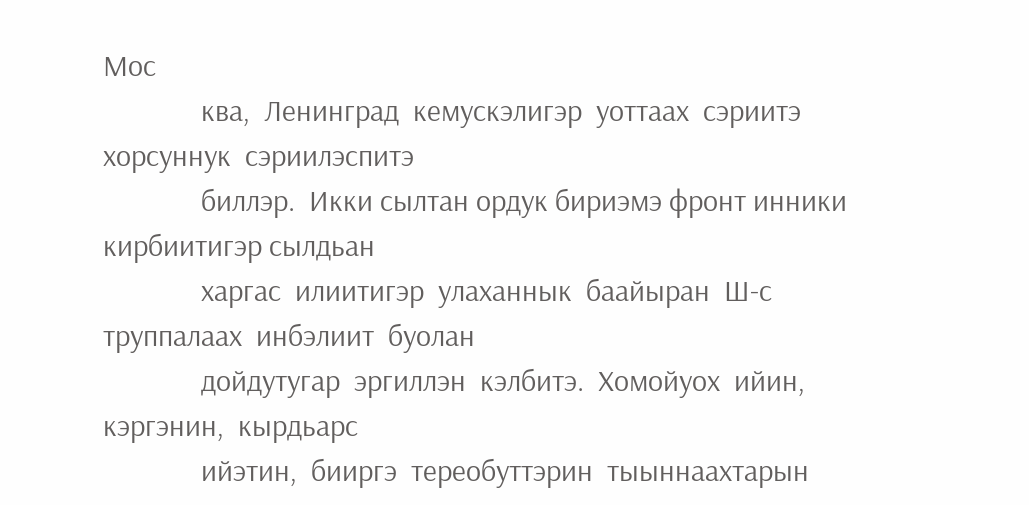Мос
              ква,  Ленинград  кемускэлигэр  уоттаах  сэриитэ  хорсуннук  сэриилэспитэ
              биллэр.  Икки сылтан ордук бириэмэ фронт инники кирбиитигэр сылдьан
              харгас  илиитигэр  улаханнык  баайыран  Ш-с  труппалаах  инбэлиит  буолан
              дойдутугар  эргиллэн  кэлбитэ.  Хомойуох  ийин,  кэргэнин,  кырдьарс
              ийэтин,  бииргэ  тереобуттэрин  тыыннаахтарын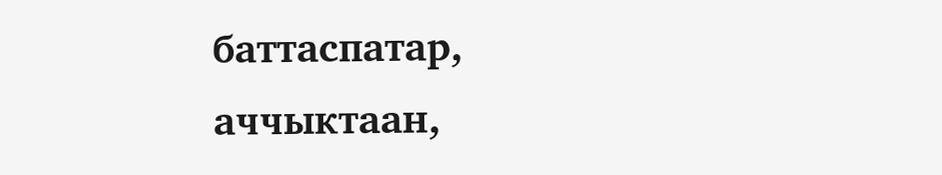баттаспатар,  аччыктаан,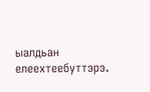ыалдьан елеехтеебуттэрэ.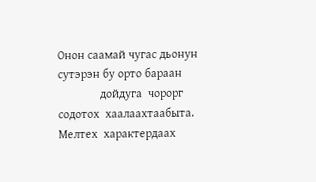Онон саамай чугас дьонун сутэрэн бу орто бараан
              дойдуга  чорорг  содотох  хаалаахтаабыта.  Мелтех  характердаах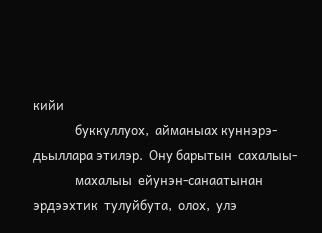кийи
              буккуллуох,  айманыах куннэрэ-дьыллара этилэр.  Ону барытын  сахалыы-
              махалыы  ейунэн-санаатынан  эрдээхтик  тулуйбута,  олох,  улэ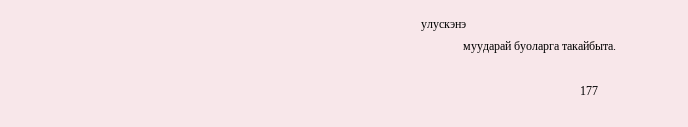улускэнэ
              муударай буоларга такайбыта.

                                                     177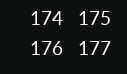174   175   176   177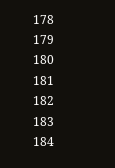178   179   180   181   182   183   184